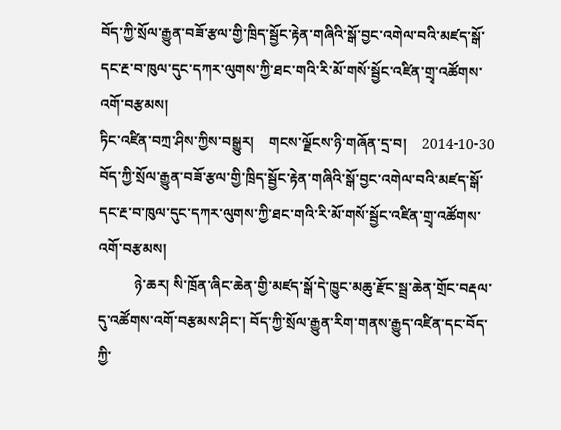བོད་ཀྱི་སྲོལ་རྒྱུན་བཟོ་རྩལ་གྱི་ཁྲིད་སྦྱོང་རྟེན་གཞིའི་སྒོ་བྱང་འགེལ་བའི་མཛད་སྒོ་དང་རྔ་བ་ཁུལ་དུང་དཀར་ལུགས་ཀྱི་ཐང་གའི་རི་མོ་གསོ་སྦྱོང་འཛིན་གྲྭ་འཚོགས་འགོ་བརྩམས།
ཏིང་འཛིན་བཀྲ་ཤིས་ཀྱིས་བསྒྱུར།    གངས་ལྗོངས་ཉི་གཞོན་དྲ་བ།    2014-10-30
བོད་ཀྱི་སྲོལ་རྒྱུན་བཟོ་རྩལ་གྱི་ཁྲིད་སྦྱོང་རྟེན་གཞིའི་སྒོ་བྱང་འགེལ་བའི་མཛད་སྒོ་དང་རྔ་བ་ཁུལ་དུང་དཀར་ལུགས་ཀྱི་ཐང་གའི་རི་མོ་གསོ་སྦྱོང་འཛིན་གྲྭ་འཚོགས་འགོ་བརྩམས།
          ཉེ་ཆར། སི་ཁྲོན་ཞིང་ཆེན་གྱི་མཛད་སྒོ་དེ་ཁྱུང་མཆུ་རྫོང་སྦྲ་ཆེན་གྲོང་བརྡལ་དུ་འཚོགས་འགོ་བརྩམས་ཤིང་། བོད་ཀྱི་སྲོལ་རྒྱུན་རིག་གནས་རྒྱུད་འཛིན་དང་བོད་ཀྱི་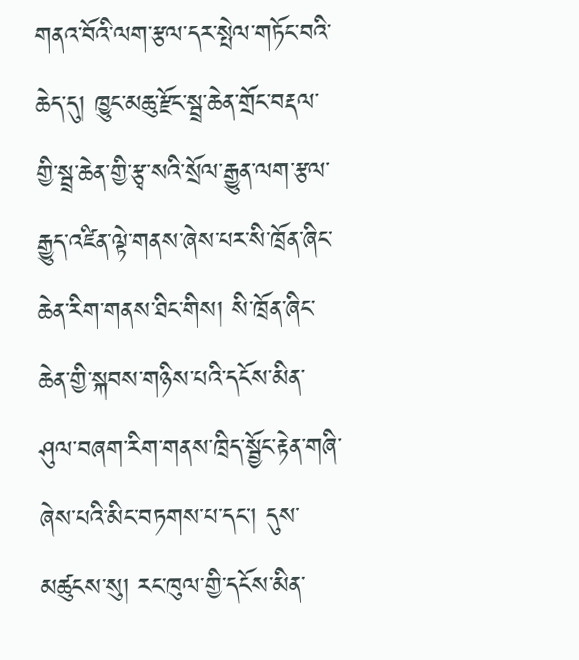གནའ་བོའི་ལག་རྩལ་དར་སྤེལ་གཏོང་བའི་ཆེད་དུ། ཁྱུང་མཆུ་རྫོང་སྦྲ་ཆེན་གྲོང་བརྡལ་གྱི་སྦྲ་ཆེན་གྱི་རྩྭ་སའི་སྲོལ་རྒྱུན་ལག་རྩལ་རྒྱུད་འཛིན་ལྟེ་གནས་ཞེས་པར་སི་ཁྲོན་ཞིང་ཆེན་རིག་གནས་ཐིང་གིས། སི་ཁྲོན་ཞིང་ཆེན་གྱི་སྐབས་གཉིས་པའི་དངོས་མིན་ཤུལ་བཞག་རིག་གནས་ཁྲིད་སྦྱོང་རྟེན་གཞི་ཞེས་པའི་མིང་བཏགས་པ་དང་། དུས་མཚུངས་སུ། རང་ཁུལ་གྱི་དངོས་མིན་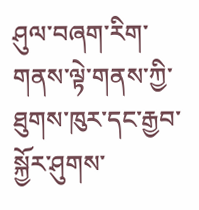ཤུལ་བཞག་རིག་གནས་ལྟེ་གནས་ཀྱི་ཐུགས་ཁུར་དང་རྒྱབ་སྐྱོར་ཤུགས་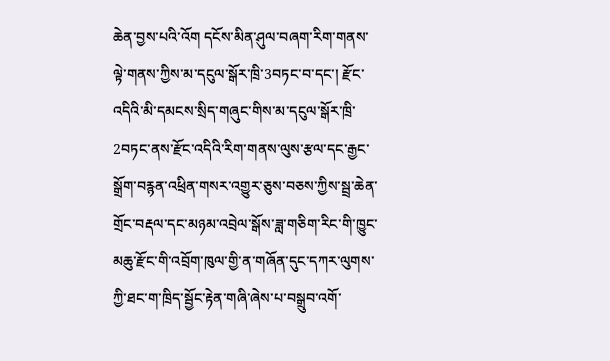ཆེན་བྱས་པའི་འོག དངོས་མིན་ཤུལ་བཞག་རིག་གནས་ལྟེ་གནས་ཀྱིས་མ་དངུལ་སྒོར་ཁྲི་3བཏང་བ་དང་། རྫོང་འདིའི་མི་དམངས་སྲིད་གཞུང་གིས་མ་དངུལ་སྒོར་ཁྲི་2བཏང་ནས་རྫོང་འདིའི་རིག་གནས་ལུས་རྩལ་དང་རྒྱང་སྒྲོག་བརྙན་འཕྲིན་གསར་འགྱུར་ཅུས་བཅས་ཀྱིས་སྦྲ་ཆེན་གྲོང་བརྡལ་དང་མཉམ་འབྲེལ་སྒོས་ཟླ་གཅིག་རིང་གི་ཁྱུང་མཆུ་རྫོང་གི་འབྲོག་ཁུལ་གྱི་ན་གཞོན་དུང་དཀར་ལུགས་ཀྱི་ཐང་ག་ཁྲིད་སྦྱོང་རྟེན་གཞི་ཞེས་པ་བསྒྲུབ་འགོ་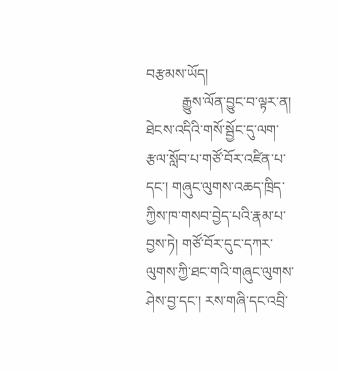བརྩམས་ཡོད།
          རྒྱུས་ལོན་བྱུང་བ་ལྟར་ན། ཐེངས་འདིའི་གསོ་སྦྱོང་དུ་ལག་རྩལ་སློབ་པ་གཙོ་བོར་འཛིན་པ་དང་། གཞུང་ལུགས་འཆད་ཁྲིད་ཀྱིས་ཁ་གསབ་བྱེད་པའི་རྣམ་པ་བྱས་ཏེ། གཙོ་བོར་དུང་དཀར་ལུགས་ཀྱི་ཐང་གའི་གཞུང་ལུགས་ཤེས་བྱ་དང་། རས་གཞི་དང་འབྲི་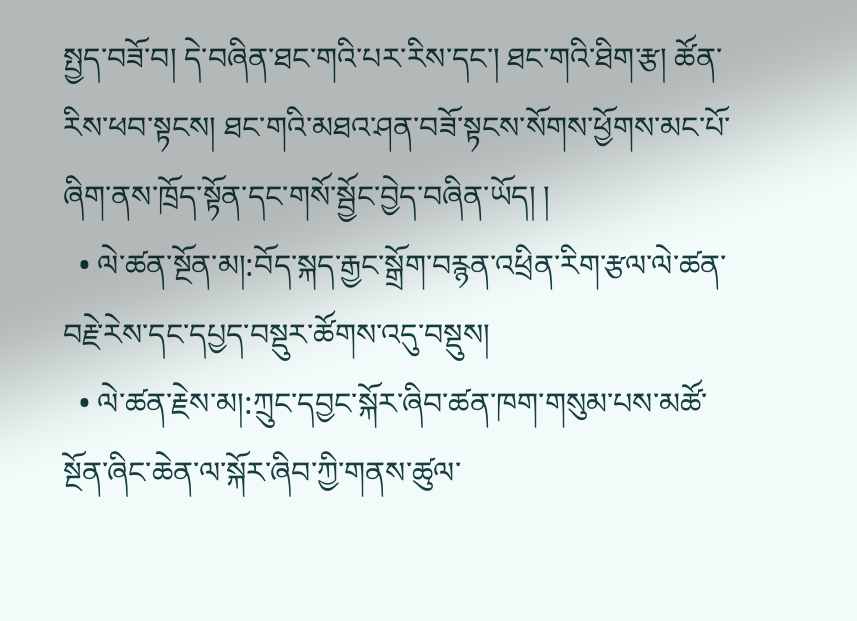སྤྱད་བཟོ་བ། དེ་བཞིན་ཐང་གའི་པར་རིས་དང་། ཐང་གའི་ཐིག་རྩ། ཚོན་རིས་ཕབ་སྟངས། ཐང་གའི་མཐའ་ཤན་བཟོ་སྟངས་སོགས་ཕྱོགས་མང་པོ་ཞིག་ནས་ཁྲོད་སྟོན་དང་གསོ་སྦྱོང་བྱེད་བཞིན་ཡོད། །
  • ལེ་ཚན་སྔོན་མ།:བོད་སྐད་རྒྱང་སྒྲོག་བརྙན་འཕྲིན་རིག་རྩལ་ལེ་ཚན་བརྗེ་རེས་དང་དཔྱད་བསྡུར་ཚོགས་འདུ་བསྡུས།
  • ལེ་ཚན་རྗེས་མ།:ཀྲུང་དབྱང་སྐོར་ཞིབ་ཚན་ཁག་གསུམ་པས་མཚོ་སྔོན་ཞིང་ཆེན་ལ་སྐོར་ཞིབ་ཀྱི་གནས་ཚུལ་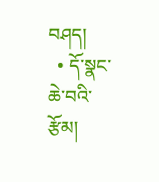བཤད།
  • དོ་སྣང་ཆེ་བའི་རྩོམ།